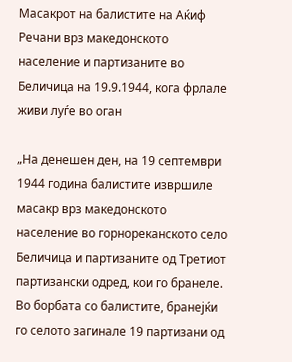Масакрот на балистите на Аќиф Речани врз македонското население и партизаните во Беличица на 19.9.1944, кога фрлале живи луѓе во оган

„На денешен ден, на 19 септември 1944 година балистите извршиле масакр врз македонското население во горнореканското село Беличица и партизаните од Третиот партизански одред, кои го бранеле. Во борбата со балистите, бранејќи го селото загинале 19 партизани од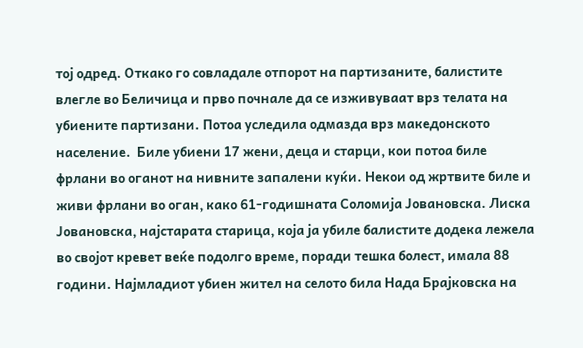тој одред. Откако го совладале отпорот на партизаните, балистите влегле во Беличица и прво почнале да се изживуваат врз телата на убиените партизани. Потоа уследила одмазда врз македонското население.  Биле убиени 17 жени, деца и старци, кои потоа биле фрлани во оганот на нивните запалени куќи. Некои од жртвите биле и живи фрлани во оган, како 61-годишната Соломија Јовановска. Лиска Јовановска, најстарата старица, која ја убиле балистите додека лежела во својот кревет веќе подолго време, поради тешка болест, имала 88 години. Најмладиот убиен жител на селото била Нада Брајковска на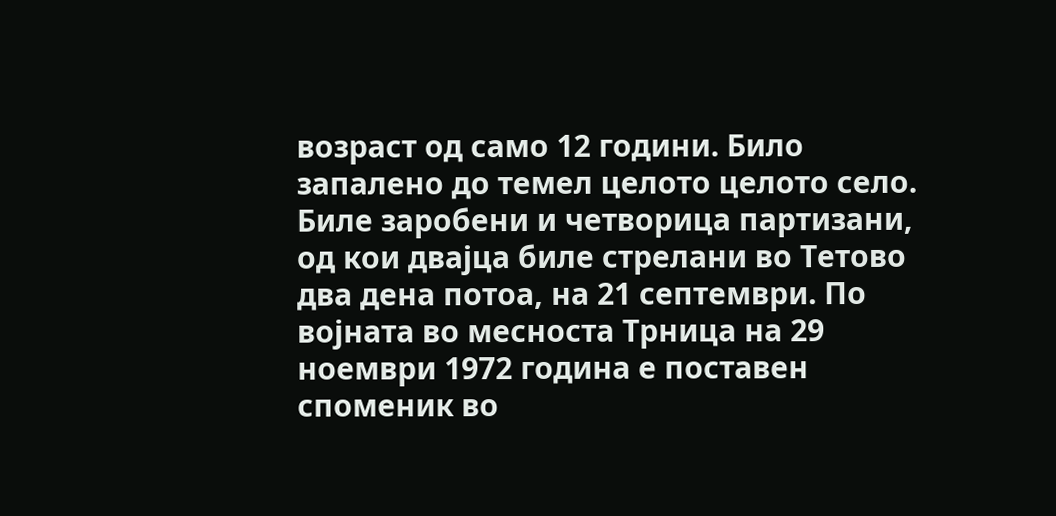возраст од само 12 години. Било запалено до темел целото целото село. Биле заробени и четворица партизани, од кои двајца биле стрелани во Тетово два дена потоа, на 21 септември. По војната во месноста Трница на 29 ноември 1972 година е поставен споменик во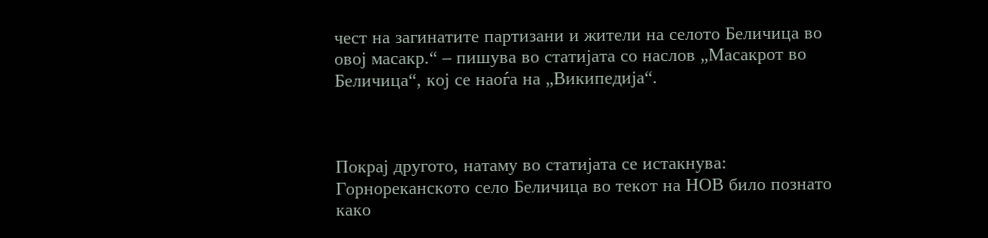чест на загинатите партизани и жители на селото Беличица во овој масакр.“ – пишува во статијата со наслов „Масакрот во Беличица“, кој се наоѓа на „Википедија“.



Покрај другото, натаму во статијата се истакнува: Горнореканското село Беличица во текот на НОВ било познато како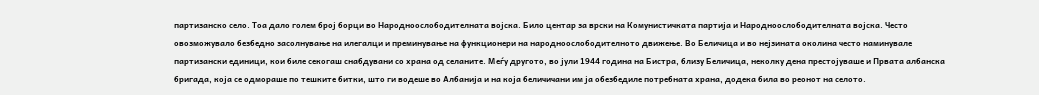партизанско село. Тоа дало голем број борци во Народноослободителната војска. Било центар за врски на Комунистичката партија и Народноослободителната војска. Често овозможувало безбедно засолнување на илегалци и преминување на функционери на народноослободителното движење. Во Беличица и во нејзината околина често наминувале партизански единици, кои биле секогаш снабдувани со храна од селаните. Меѓу другото, во јули 1944 година на Бистра, близу Беличица, неколку дена престојуваше и Првата албанска бригада, која се одмораше по тешките битки, што ги водеше во Албанија и на која беличичани им ја обезбедиле потребната храна, додека била во реонот на селото.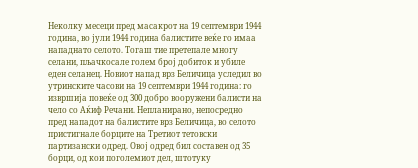Неколку месеци пред масакрот на 19 септември 1944 година, во јули 1944 година балистите веќе го имаа нападнато селото. Тогаш тие претепале многу селани, пљачкосале голем број добиток и убиле еден селанец. Новиот напад врз Беличица уследил во утринските часови на 19 септември 1944 година: го извршија повеќе од 300 добро вооружени балисти на чело со Аќиф Речани. Непланирано, непосредно пред нападот на балистите врз Беличица, во селото пристигнале борците на Третиот тетовски партизански одред. Овој одред бил составен од 35 борци, од кои поголемиот дел, штотуку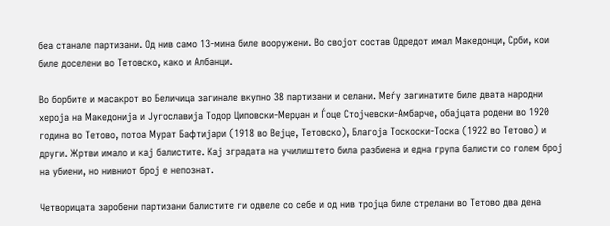беа станале партизани. Од нив само 13-мина биле вооружени. Во својот состав Одредот имал Македонци, Срби, кои биле доселени во Тетовско, како и Албанци.

Во борбите и масакрот во Беличица загинале вкупно 38 партизани и селани. Меѓу загинатите биле двата народни хероја на Македонија и Југославија Тодор Циповски-Мерџан и Ѓоце Стојчевски-Амбарче, обајцата родени во 1920 година во Тетово, потоа Мурат Бафтијари (1918 во Вејце, Тетовско), Благоја Тоскоски-Тоска (1922 во Тетово) и други. Жртви имало и кај балистите. Кај зградата на училиштето била разбиена и една група балисти со голем број на убиени, но нивниот број е непознат.

Четворицата заробени партизани балистите ги одвеле со себе и од нив тројца биле стрелани во Тетово два дена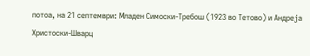потоа, на 21 септември: Младен Симоски-Требош (1923 во Тетово) и Андреја Христоски-Шварц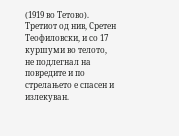(1919 во Тетово). Третиот од нив, Сретен Теофиловски, и со 17 куршуми во телото, не подлегнал на повредите и по стрелањето е спасен и излекуван.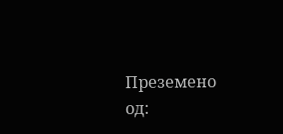Преземено од: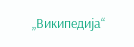„Википедија“